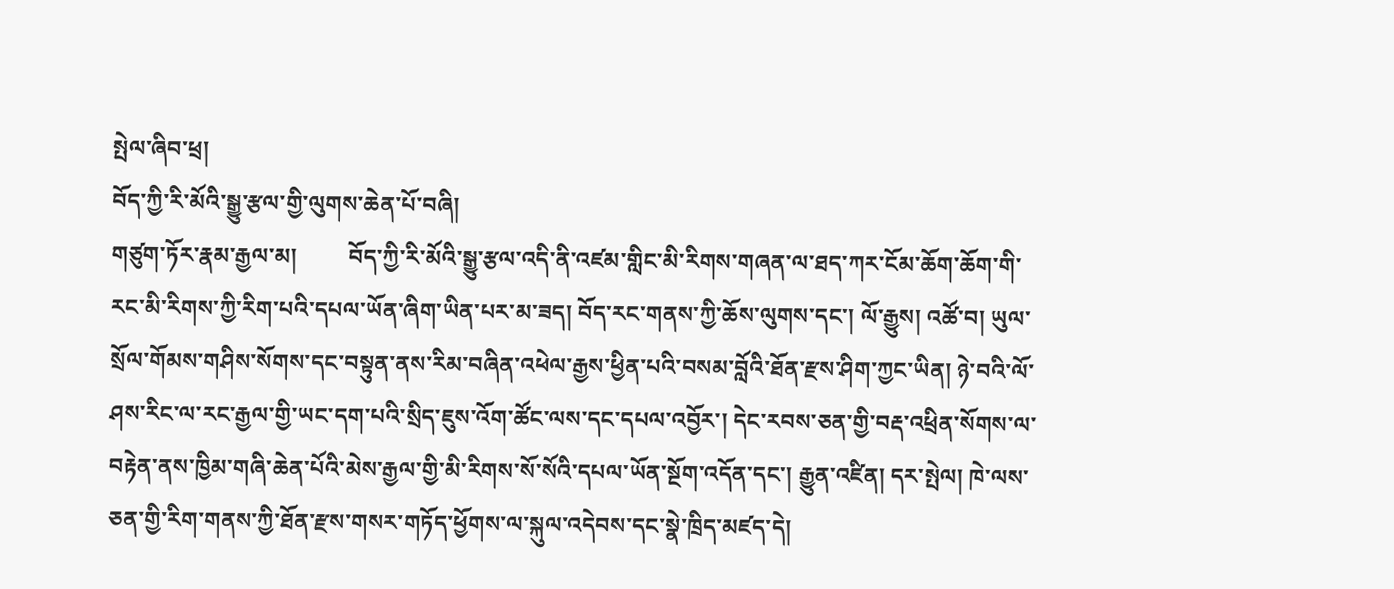སྤེལ་ཞིབ་ཕྲ།
བོད་ཀྱི་རི་མོའི་སྒྱུ་རྩལ་གྱི་ལུགས་ཆེན་པོ་བཞི།
གཙུག་ཏོར་རྣམ་རྒྱལ་མ།         བོད་ཀྱི་རི་མོའི་སྒྱུ་རྩལ་འདི་ནི་འཛམ་གླིང་མི་རིགས་གཞན་ལ་ཐད་ཀར་ངོམ་ཆོག་ཆོག་གི་རང་མི་རིགས་ཀྱི་རིག་པའི་དཔལ་ཡོན་ཞིག་ཡིན་པར་མ་ཟད། བོད་རང་གནས་ཀྱི་ཆོས་ལུགས་དང་། ལོ་རྒྱུས། འཚོ་བ། ཡུལ་སྲོལ་གོམས་གཤིས་སོགས་དང་བསྟུན་ནས་རིམ་བཞིན་འཕེལ་རྒྱས་ཕྱིན་པའི་བསམ་བློའི་ཐོན་རྫས་ཤིག་ཀྱང་ཡིན། ཉེ་བའི་ལོ་ཤས་རིང་ལ་རང་རྒྱལ་གྱི་ཡང་དག་པའི་སྲིད་ཇུས་འོག་ཚོང་ལས་དང་དཔལ་འབྱོར་། དེང་རབས་ཅན་གྱི་བརྡ་འཕྲིན་སོགས་ལ་བརྟེན་ནས་ཁྱིམ་གཞི་ཆེན་པོའི་མེས་རྒྱལ་གྱི་མི་རིགས་སོ་སོའི་དཔལ་ཡོན་སྔོག་འདོན་དང་། རྒྱུན་འཛིན། དར་སྤེལ། ཁེ་ལས་ཅན་གྱི་རིག་གནས་ཀྱི་ཐོན་རྫས་གསར་གཏོད་ཕྱོགས་ལ་སྐུལ་འདེབས་དང་སྣེ་ཁྲིད་མཛད་དེ།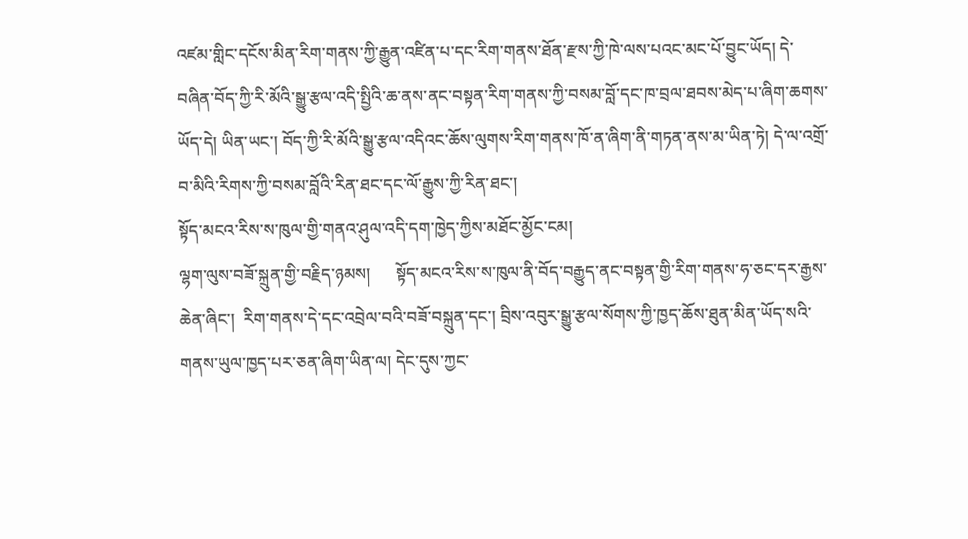འཛམ་གླིང་དངོས་མིན་རིག་གནས་ཀྱི་རྒྱུན་འཛིན་པ་དང་རིག་གནས་ཐོན་རྫས་ཀྱི་ཁེ་ལས་པའང་མང་པོ་བྱུང་ཡོད། དེ་བཞིན་བོད་ཀྱི་རི་མོའི་སྒྱུ་རྩལ་འདི་སྤྱིའི་ཆ་ནས་ནང་བསྟན་རིག་གནས་ཀྱི་བསམ་བློ་དང་ཁ་བྲལ་ཐབས་མེད་པ་ཞིག་ཆགས་ཡོད་དེ། ཡིན་ཡང་། བོད་ཀྱི་རི་མོའི་སྒྱུ་རྩལ་འདིའང་ཆོས་ལུགས་རིག་གནས་ཁོ་ན་ཞིག་ནི་གཏན་ནས་མ་ཡིན་ཏེ། དེ་ལ་འགྲོ་བ་མིའི་རིགས་ཀྱི་བསམ་བློའི་རིན་ཐང་དང་ལོ་རྒྱུས་ཀྱི་རིན་ཐང་།
སྟོད་མངའ་རིས་ས་ཁུལ་གྱི་གནའ་ཤུལ་འདི་དག་ཁྱེད་ཀྱིས་མཐོང་མྱོང་ངམ།
ལྷག་ལུས་བཟོ་སྐྲུན་གྱི་བརྗིད་ཉམས།      སྟོད་མངའ་རིས་ས་ཁུལ་ནི་བོད་བརྒྱུད་ནང་བསྟན་གྱི་རིག་གནས་ཧ་ཅང་དར་རྒྱས་ཆེན་ཞིང་།  རིག་གནས་དེ་དང་འབྲེལ་བའི་བཟོ་བསྐྲུན་དང་། བྲིས་འབུར་སྒྱུ་རྩལ་སོགས་ཀྱི་ཁྱད་ཆོས་ཐུན་མིན་ཡོད་སའི་གནས་ཡུལ་ཁྱད་པར་ཅན་ཞིག་ཡིན་ལ། དེང་དུས་ཀྱང་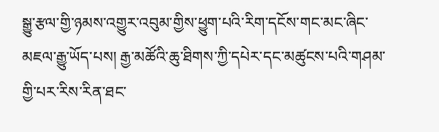སྒྱུ་རྩལ་གྱི་ཉམས་འགྱུར་འབུམ་གྱིས་ཕྱུག་པའི་རིག་དངོས་གང་མང་ཞིང་མཇལ་རྒྱུ་ཡོད་པས། རྒྱ་མཚོའི་ཆུ་ཐིགས་ཀྱི་དཔེར་དང་མཚུངས་པའི་གཤམ་གྱི་པར་རིས་རིན་ཐང་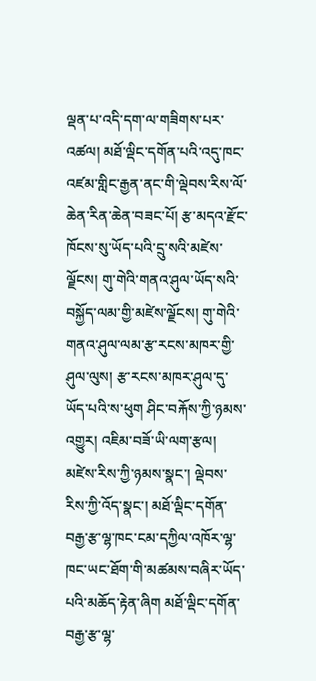ལྡན་པ་འདི་དག་ལ་གཟིགས་པར་འཚལ། མཐོ་ལྡིང་དགོན་པའི་འདུ་ཁང་འཛམ་གླིང་རྒྱན་ནང་གི་ལྡེབས་རིས་ལོ་ཆེན་རིན་ཆེན་བཟང་པོ། རྩ་མདའ་རྫོང་ཁོངས་སུ་ཡོད་པའི་དྲུ་སའི་མཛེས་ལྗོངས། གུ་གེའི་གནའ་ཤུལ་ཡོད་སའི་བསྐྱོད་ལམ་གྱི་མཛེས་ལྗོངས། གུ་གེའི་གནའ་ཤུལ་ལམ་རྩ་རངས་མཁར་གྱི་ཤུལ་ལུས། རྩ་རངས་མཁར་ཤུལ་དུ་ཡོད་པའི་ས་ཕུག ཤིང་བརྐོས་ཀྱི་ཉམས་འགྱུར། འཇིམ་བཟོ་ཡི་ལག་རྩལ། མཛེས་རིས་ཀྱི་ཉམས་སྣང་། ལྡེབས་རིས་ཀྱི་འོད་སྣང་། མཐོ་ལྡིང་དགོན་བརྒྱ་རྩ་ལྷ་ཁང་ངམ་དཀྱིལ་འཁོར་ལྷ་ཁང་ཡང་ཐོག་གི་མཚམས་བཞིར་ཡོད་པའི་མཆོད་རྟེན་ཞིག མཐོ་ལྡིང་དགོན་བརྒྱ་རྩ་ལྷ་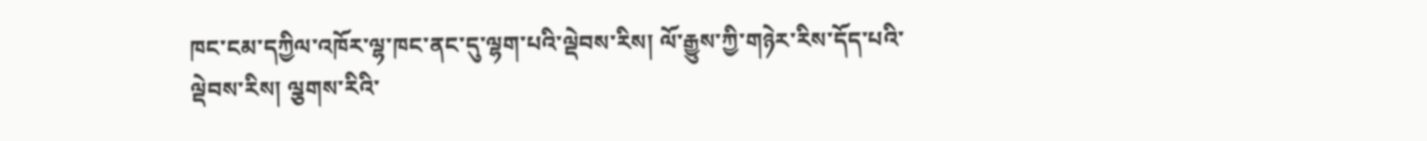ཁང་ངམ་དཀྱིལ་འཁོར་ལྷ་ཁང་ནང་དུ་ལྷག་པའི་ལྡེབས་རིས། ལོ་རྒྱུས་ཀྱི་གཉེར་རིས་དོད་པའི་ལྡེབས་རིས། ལྕགས་རིའི་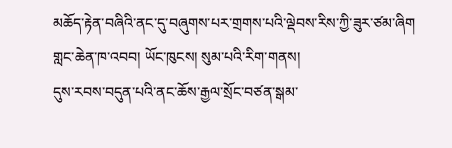མཆོད་རྟེན་བཞིའི་ནང་དུ་བཞུགས་པར་གྲགས་པའི་ལྡེབས་རིས་ཀྱི་ཟུར་ཙམ་ཞིག གླང་ཆེན་ཁ་འབབ། ཡོང་ཁུངས། སུམ་པའི་རིག་གནས།
དུས་རབས་བདུན་པའི་ནང་ཆོས་རྒྱལ་སྲོང་བཙན་སྒམ་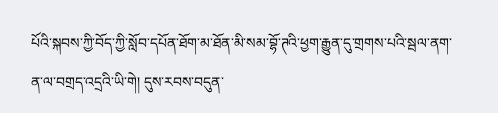པོའི་སྐབས་ཀྱི་བོད་ཀྱི་སློབ་དཔོན་ཐོག་མ་ཐོན་མི་སམ་བྷོ་ཊའི་ཕྱག་རྒྱུན་དུ་གྲགས་པའི་སྦལ་ནག་ན་ལ་བགྲད་འདྲའི་ཡི་གེ། དུས་རབས་བདུན་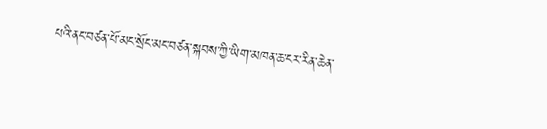པའི་ནང་བཙན་པོ་མང་སྲོང་མང་བཙན་སྐབས་ཀྱི་ཡིག་མཁན་ཆ་ངར་རིན་ཆེན་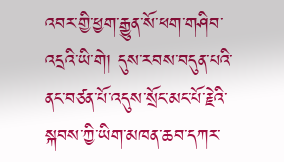འབར་གྱི་ཕྱག་རྒྱུན་སོ་ཕག་གཤིབ་འདྲའི་ཡི་གེ། དུས་རབས་བདུན་པའི་ནང་བཙན་པོ་འདུས་སྲོང་མང་པོ་རྗེའི་སྐབས་ཀྱི་ཡིག་མཁན་ཆབ་དཀར་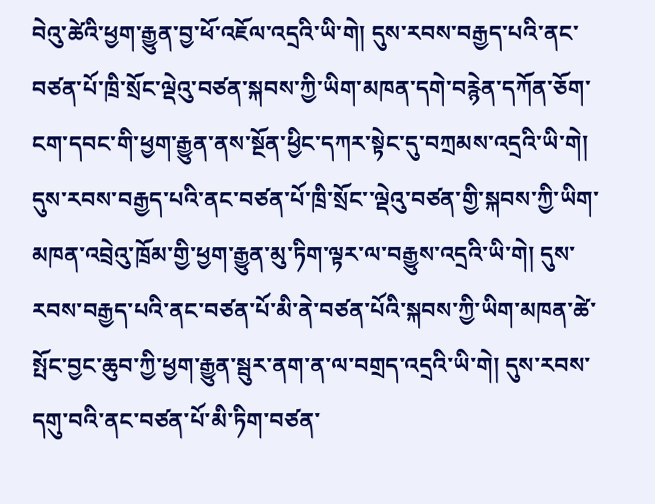བེའུ་ཚེའི་ཕྱག་རྒྱུན་བྱ་ཕོ་འཇོལ་འདྲའི་ཡི་གེ། དུས་རབས་བརྒྱད་པའི་ནང་བཙན་པོ་ཁྲི་སྲོང་ལྡེའུ་བཙན་སྐབས་ཀྱི་ཡིག་མཁན་དགེ་བརྙེན་དཀོན་ཅོག་ངག་དབང་གི་ཕྱག་རྒྱུན་ནས་སྔོན་ཕྱིང་དཀར་སྟེང་དུ་བཀྲམས་འདྲའི་ཡི་གེ། དུས་རབས་བརྒྱད་པའི་ནང་བཙན་པོ་ཁྲི་སྲོང་་ལྡེའུ་བཙན་གྱི་སྐབས་ཀྱི་ཡིག་མཁན་འབྲེའུ་ཁྲོམ་གྱི་ཕྱག་རྒྱུན་མུ་ཏིག་ལྟར་ལ་བརྒྱུས་འདྲའི་ཡི་གེ། དུས་རབས་བརྒྱད་པའི་ནང་བཙན་པོ་མི་ནེ་བཙན་པོའི་སྐབས་ཀྱི་ཡིག་མཁན་ཚེ་སྤོང་བྱང་ཆུབ་ཀྱི་ཕྱག་རྒྱུན་སྦུར་ནག་ན་ལ་བགྲད་འདྲའི་ཡི་གེ། དུས་རབས་དགུ་བའི་ནང་བཙན་པོ་མི་ཏིག་བཙན་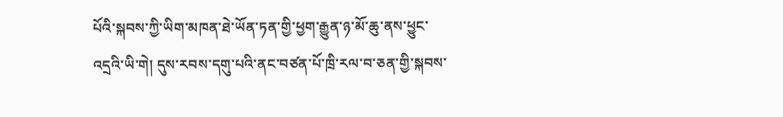པོའི་སྐབས་ཀྱི་ཡིག་མཁན་ཐེ་ཡོན་ཏན་གྱི་ཕྱག་རྒྱུན་ཉ་མོ་ཆུ་ནས་ཕྱུང་འདྲའི་ཡི་གེ། དུས་རབས་དགུ་པའི་ནང་བཙན་པོ་ཁྲི་རལ་བ་ཅན་གྱི་སྐབས་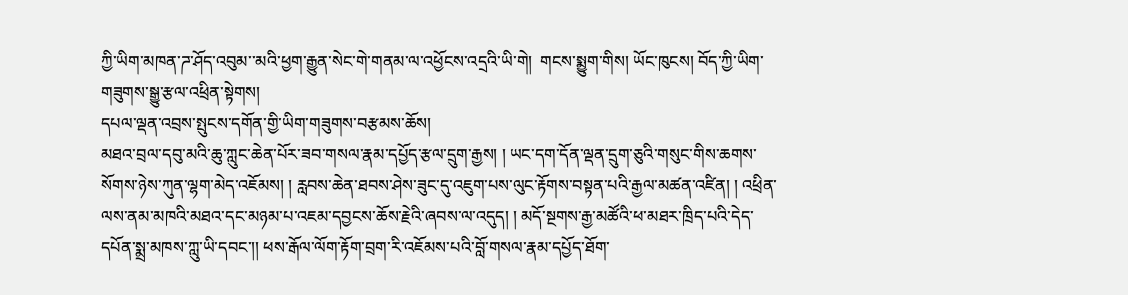ཀྱི་ཡིག་མཁན་ཌ་ཤོད་འབུམ་་མའི་ཕྱག་རྒྱུན་སེང་གེ་གནམ་ལ་འཕྱོངས་འདྲའི་ཡི་གེ།  གངས་སྨྱུག་གིས། ཡོང་ཁུངས། བོད་ཀྱི་ཡིག་གཟུགས་སྒྱུ་རྩལ་འཕྲིན་སྟེགས།
དཔལ་ལྡན་འབྲས་སྤུངས་དགོན་གྱི་ཡིག་གཟུགས་བརྩམས་ཆོས།
མཐའ་བྲལ་དབུ་མའི་ཆུ་ཀླུང་ཆེན་པོར་ཟབ་གསལ་རྣམ་དཔྱོད་རྩལ་དྲུག་རྒྱས། ། ཡང་དག་དོན་ལྡན་དྲུག་ཅུའི་གསུང་གིས་ཆགས་སོགས་ཉེས་ཀུན་ལྷག་མེད་འཇོམས། ། རླབས་ཆེན་ཐབས་ཤེས་ཟུང་དུ་འཇུག་པས་ལུང་རྟོགས་བསྟན་པའི་རྒྱལ་མཚན་འཛིན། ། འཕྲིན་ལས་ནམ་མཁའི་མཐའ་དང་མཉམ་པ་འཇམ་དབྱངས་ཆོས་རྗེའི་ཞབས་ལ་འདུད། ། མདོ་སྔགས་རྒྱ་མཚོའི་ཕ་མཐར་ཁྲིད་པའི་དེད་དཔོན་སྨྲ་མཁས་ཀླུ་ཡི་དབང་།། ཕས་རྒོལ་ལོག་རྟོག་བྲག་རི་འཇོམས་པའི་བློ་གསལ་རྣམ་དཔྱོད་ཐོག་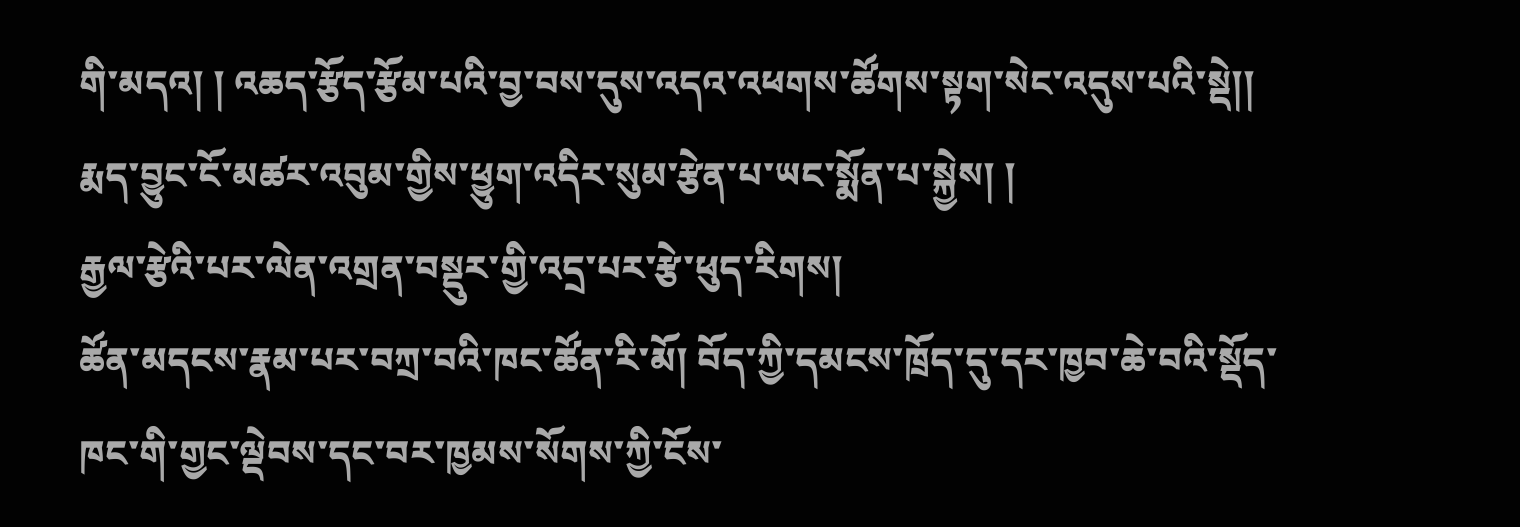གི་མདའ། ། འཆད་རྩོད་རྩོམ་པའི་བྱ་བས་དུས་འདའ་འཕགས་ཚོགས་སྟག་སེང་འདུས་པའི་སྡེ།། རྨད་བྱུང་ངོ་མཚར་འབུམ་གྱིས་ཕྱུག་འདིར་སུམ་རྩེན་པ་ཡང་སྨོན་པ་སྐྱེས། །
རྒྱལ་རྩེའི་པར་ལེན་འགྲན་བསྡུར་གྱི་འདྲ་པར་རྩེ་ཕུད་རིགས།
ཚོན་མདངས་རྣམ་པར་བཀྲ་བའི་ཁང་ཚོན་རི་མོ། བོད་ཀྱི་དམངས་ཁྲོད་དུ་དར་ཁྱབ་ཆེ་བའི་སྡོད་ཁང་གི་གྱང་ལྡེབས་དང་བར་ཁྱམས་སོགས་ཀྱི་ངོས་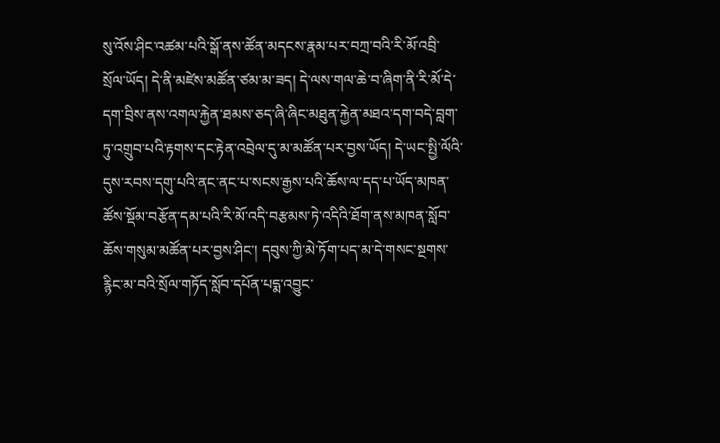སུ་འོས་ཤིང་འཚམ་པའི་སྒོ་ནས་ཚོན་མདངས་རྣམ་པར་བཀྲ་བའི་རི་མོ་འབྲི་སྲོལ་ཡོད། དེ་ནི་མཛེས་མཚོན་ཙམ་མ་ཟད། དེ་ལས་གལ་ཆེ་བ་ཞིག་ནི་རི་མོ་དེ་དག་བྲིས་ནས་འགལ་རྐྱེན་ཐམས་ཅད་ཞི་ཞིང་མཐུན་རྐྱེན་མཐའ་དག་བདེ་བླག་ཏུ་འགྲུབ་པའི་རྟགས་དང་རྟེན་འབྲེལ་དུ་མ་མཚོན་པར་བྱས་ཡོད། དེ་ཡང་སྤྱི་ལོའི་དུས་རབས་དགུ་པའི་ནང་ནང་པ་སངས་རྒྱས་པའི་ཆོས་ལ་དད་པ་ཡོད་མཁན་ཚོས་སྡོམ་བརྩོན་དམ་པའི་རི་མོ་འདི་བརྩམས་ཏེ་འདིའི་ཐོག་ནས་མཁན་སློབ་ཆོས་གསུམ་མཚོན་པར་བྱས་ཤིང་། དབུས་ཀྱི་མེ་ཏོག་པད་མ་དེ་གསང་སྔགས་རྙིང་མ་བའི་སྲོལ་གཏོད་སློབ་དཔོན་པདྨ་འབྱུང་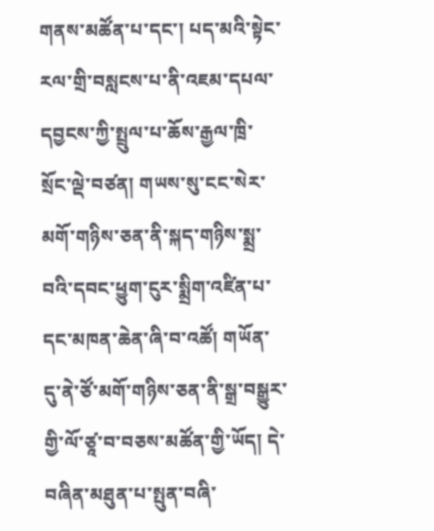གནས་མཚོན་པ་དང་། པད་མའི་སྟེང་རལ་གྲི་བསླངས་པ་ནི་འཇམ་དཔལ་དབྱངས་ཀྱི་སྤྲུལ་པ་ཆོས་རྒྱལ་ཁྲི་སྲོང་ལྡེ་བཙན། གཡས་སུ་ངང་སེར་མགོ་གཉིས་ཅན་ནི་སྐད་གཉིས་སྨྲ་བའི་དབང་ཕྱུག་ངུར་སྨྲིག་འཛིན་པ་དང་མཁན་ཆེན་ཞི་བ་འཚོ། གཡོན་དུ་ནེ་ཙོ་མགོ་གཉིས་ཅན་ནི་སྒྲ་བསྒྱུར་གྱི་ལོ་ཙཱ་བ་བཅས་མཚོན་གྱི་ཡོད། དེ་བཞིན་མཐུན་པ་སྤུན་བཞི་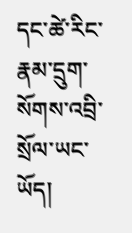དང་ཚེ་རིང་རྣམ་དྲུག་སོགས་འབྲི་སྲོལ་ཡང་ཡོད།